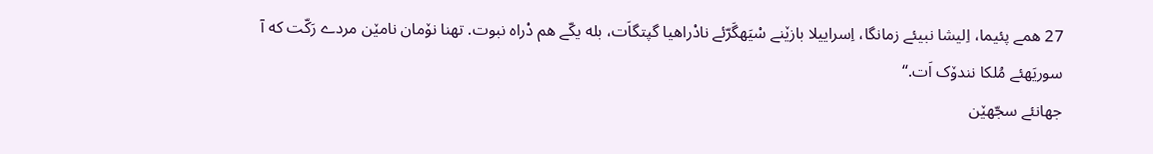27 همے پئیما، اِلیشا نبیئے زمانگا، اِسراییلا بازێنے سْیَهگَرّئے نادْراهیا گپتگاَت، بله یکّے هم دْراه نبوت. تهنا نۆمان نامێن مردے رَکّت که آ سوریَهئے مُلکا نندۆک اَت.“
جهانئے سجّهێن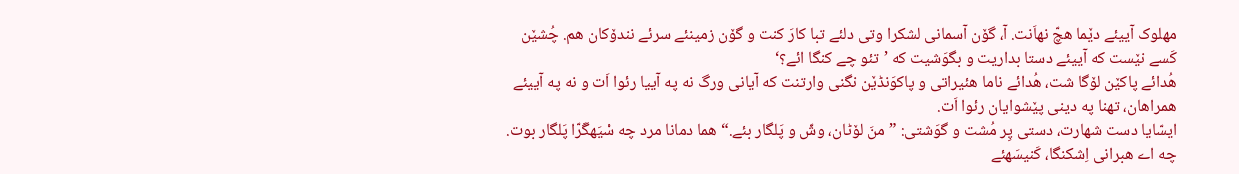مهلوک آییئے دێما هچّ نهاَنت. آ، گۆن آسمانی لشکرا وتی دلئے تبا کارَ کنت و گۆن زمینئے سرئے نندۆکان هم. چُشێن کَسے نێست که آییئے دستا بداریت و بگوَشیت که ’تئو چے کنگا ائے؟‘
هُدائے پاکێن لۆگا شت، هُدائے ناما هئیراتی و پاکوَنڈێن نگنی وارتنت که آیانی ورگ نه په آییا رئوا اَت و نه په آییئے همراهان، تهنا په دینی پێشوایان رئوا اَت.
ایسّایا دست شهارت، دستی پِر مُشت و گوَشتی: ”منَ لۆٹان، وشّ و پَلگار بئے.“ هما دمانا مرد چه سْیَهگَرّا پَلگار بوت.
چه اے هبرانی اِشکنگا، کَنیسَهئے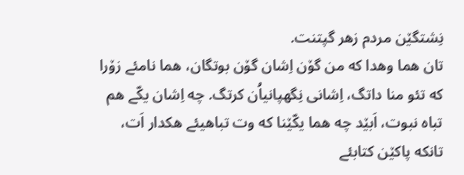نِشتگێن مردم زهر گپتنت.
تان هما وهدا که من گۆن اِشان گۆن بوتگان، هما نامئے زۆرا که تئو منا داتگ، اِشانی نِگهپانیاُن کرتگ. چه اِشان یکّے هم تباه نبوت، اَبێد چه هما یکّێنا که وت تباهیئے هکدار اَت، تانکه پاکێن کتابئے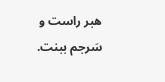هبر راست و سَرجم ببنت.